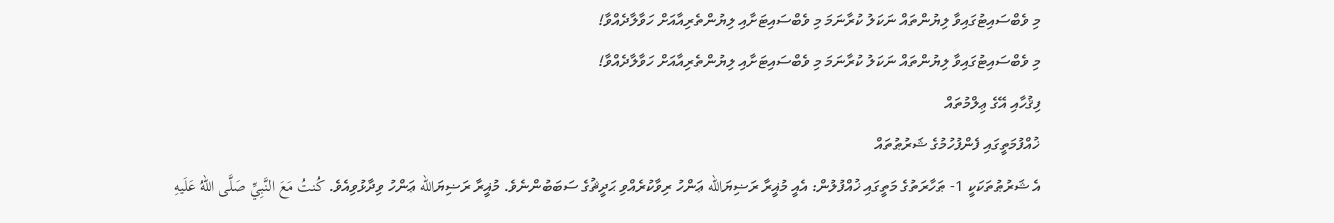މި ވެބްސައިޓުގައިވާ ލިޔުންތައް ނަކަލު ކުރާނަމަ މި ވެބްސައިޓަށާއި ލިޔުންތެރިއާއަށް ހަވާލާދެއްވާ!
މި ވެބްސައިޓުގައިވާ ލިޔުންތައް ނަކަލު ކުރާނަމަ މި ވެބްސައިޓަށާއި ލިޔުންތެރިއާއަށް ހަވާލާދެއްވާ!
ފިޤުހާއި އޭގެ ޢިލްމުތައް
ޚުއްފުމަތީގައި ފެންފުހުމުގެ ޝަރުޠުތައް
އެ ޝަރުޠުތަކަކީ 1- ޠަހާރަތުގެ މަތީގައި ޚުއްފުލުން: އެއީ މުޣީރާ ރަޟިޔަالله ޢަންހު ރިވާކުރެއްވި ޙަދީޘުގެ ސަބަބުންނެވެ. މުޣީރާ ރަޟިޔަالله ޢަންހު ވިދާޅުވިއެވެ. كُنتُ مَعَ النَّبِيِّ صَلَّى اللهُ عَلَيهِ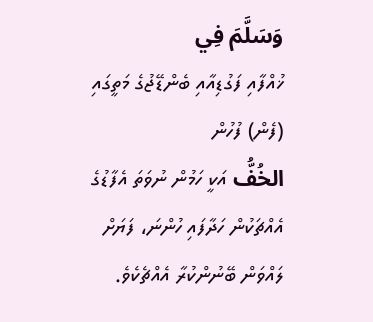وَسَلَّمَ فِي
ޚުއްފާއި ފަގުޑިއާއި ބެންޑޭޖުގެ މަތީގައި (ފެން) ފުހުން
الخُفُّ އަކީ ހަމުން ނުވަތަ އެފާޑުގެ އެއްޗަކުން ހަދާފައި ހުންނަ، ފަޔަށް ލައްވަން ބޭނުންކުރާ އެއްޗެކެވެ.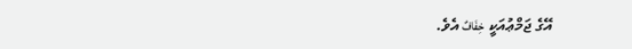އޭގެ ޖަމްޢުއަކީ خِفَافٌ އެވެ.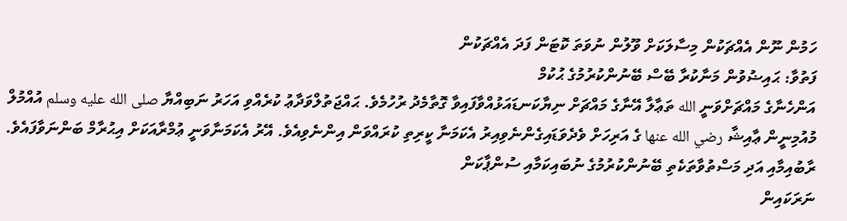ހަމުން ނޫން އެއްޗަކުން މިސާލަކަށް ވޫލުން ނުވަތަ ކޮޓަން ފަދަ އެއްޗަކުން
ފަތުވާ: ޙައިޟުވުން މަނާކުރާ ބޭސް ބޭނުންކުރުމުގެ ޙުކުމް
އަންހެނާގެ މައްޗަށްވަނީ الله ތަޢާލާ އޭނާގެ މައްޗަށް ނިޔާކަނޑައަޅުއްވާފައިވާ ގޮތާމެދު ރުހުމެވެ. ޙައްޖަތުލްވަދާޢު ކުރެއްވި އަހަރު ނަބިއްޔާ صلى الله عليه وسلم އުއްމުލް މުއުމިނީން ޢާއިޝާ رضي الله عنها ގެ އަރިހަށް ވެދެވަޑައިގެންނެވިއިރު އެކަމަނާ ކީރިތި ކުރައްވަން އިންނެވިއެވެ. އޭރު އެކަމަނާވަނީ ޢުމްރާއަކަށް އިޙުރާމް ބަންނަވާފައެވެ.
ރާބުއިމާއި އަދި މަސްތުވާތަކެތި ބޭނުންކުރުމުގެ ނުބައިކަމާއި ސުންޕާކަން
ނަރަކައިން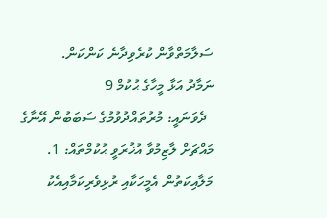ސަލާމަތްވާން ކުރެވިދާނެ ކަންކަން.
ނަމާދު އަޅާ މީހާގެ ޙުކުމް 9
  ދެވަނައީ: މުރުތައްދުވުމުގެ ސަބަބުން އޭނާގެ މައްޗަށް ލާޒިމުވާ އުޚުރަވީ ޙުކުމްތައް: 1. މަލާއިކަތުން އެމީހަކާއި ރުޅިވެރިކަމާއިއެކު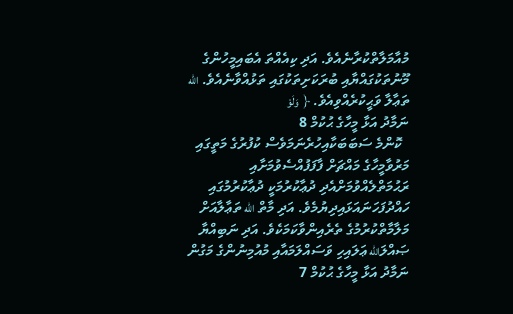މުއާމަލާތްކުރާނެއެވެ. އަދި ކިއެއްތަ އެބައިމީހުންގެ މޫނުތަކުގައްޔާއި ބުރަކަށިތަކުގައި ތަޅުއްވާނެއެވެ. الله ތަޢާލާ ވަޙީކުރެއްވިއެވެ. ﴿ وَلَوْ
ނަމާދު އަޅާ މީހާގެ ޙުކުމް 8
  ކޮންމެ ސަބަބަކާއިހުރެނަމަވެސް ކުފުރުގެ މަތީގައި މަރުވާމީހާގެ މައްޗަށް ފާފަފުއްސެވުމަށާއި ރަޙުމަތްލެއްވުމަށްއެދި ދުޢާކުރުމަކީ ދުޢާކުރުމުގައި ހައްދުފަހަނައަޅައިދިޔުމެވެ. އަދި މާތް الله ތަޢާލާއަށް މަލާމާތްކުރުމުގެ ތެރެއިންވާކަމަކެވެ. އަދި ނަބިއްޔާ ޞައްލަالله ޢަލައިހި ވަސައްލަމައާއި މުއުމިނުންގެ މަގުން
ނަމާދު އަޅާ މީހާގެ ޙުކުމް 7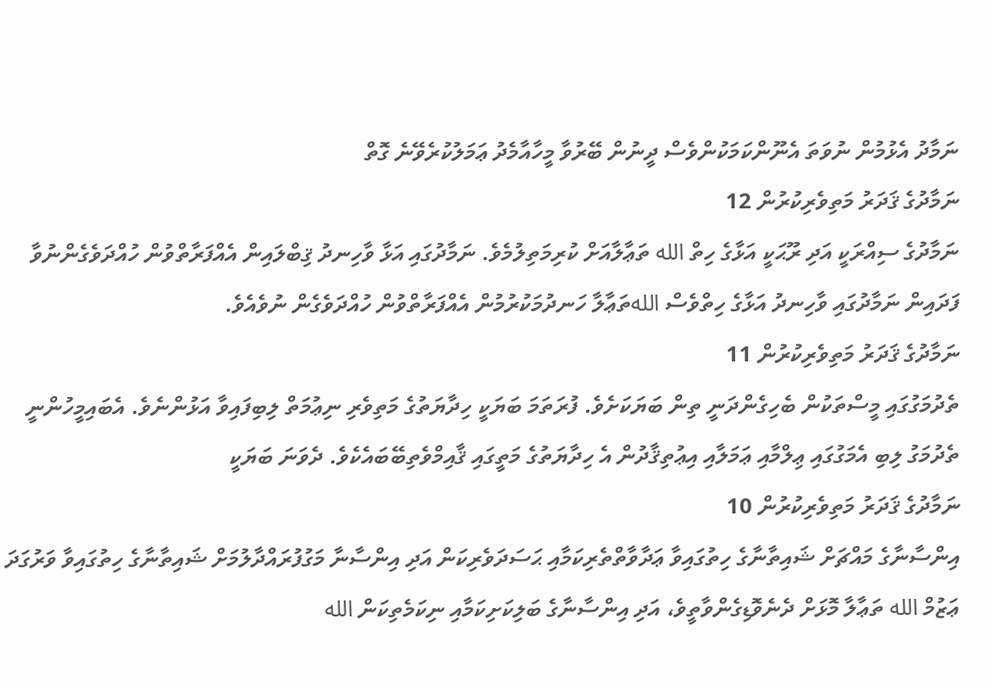ނަމާދު އެޅުމުން ނުވަތަ އެނޫންކަމަކުންވެސް ދީނުން ބޭރުވާ މީހާއާމެދު ޢަމަލުކުރެވޭނެ ގޮތް
ނަމާދުގެ ޤަދަރު މަތިވެރިކުރުން 12
ނަމާދުގެ ސިއްރަކީ އަދި ރޫޙަކީ އަޅާގެ ހިތް الله ތަޢާލާއަށް ކުރިމަތިލުމެވެ. ނަމާދުގައި އަޅާ ވާހިނދު ޤިބްލައިން އެއްފަރާތްވުން ހުއްދަވެގެންނުވާ ފަދައިން ނަމާދުގައި ވާހިނދު އަޅާގެ ހިތްވެސް اللهތަޢާލާ ހަނދުމަކުރުމުން އެއްފަރާތްވުން ހުއްދަވެގެން ނުވެއެވެ.
ނަމާދުގެ ޤަދަރު މަތިވެރިކުރުން 11
ތެދުމަގުގައި މީސްތަކުން ބެހިގެންދަނީ ތިން ބަޔަކަށެވެ. ފުރަތަމަ ބަޔަކީ ހިދާޔަތުގެ މަތިވެރި ނިޢުމަތް ލިބިފައިވާ އަޅުންނެވެ. އެބައިމީހުންނީ ތެދުމަގު ލިބި އެމަގުގައި ޢިލްމާއި ޢަމަލާއި އިޢުތިޤާދުން އެ ހިދާޔަތުގެ މަތީގައި ޤާއިމްވެތިބޭބައެކެވެ. ދެވަނަ ބަޔަކީ
ނަމާދުގެ ޤަދަރު މަތިވެރިކުރުން 10
އިންސާނާގެ މައްޗަށް ޝައިތާނާގެ ހިތުގައިވާ ޢަދާވާތްތެރިކަމާއި ޙަސަދަވެރިކަން އަދި އިންސާނާ މަގުފުރައްދާލުމަށް ޝައިތާނާގެ ހިތުގައިވާ ވަރުގަދަ ޢަޒުމް الله ތަޢާލާ މޮޅަށް ދެނެވޮޑިގެންވާތީވެ، އަދި އިންސާނާގެ ބަލިކަށިކަމާއި ނިކަމެތިކަން الله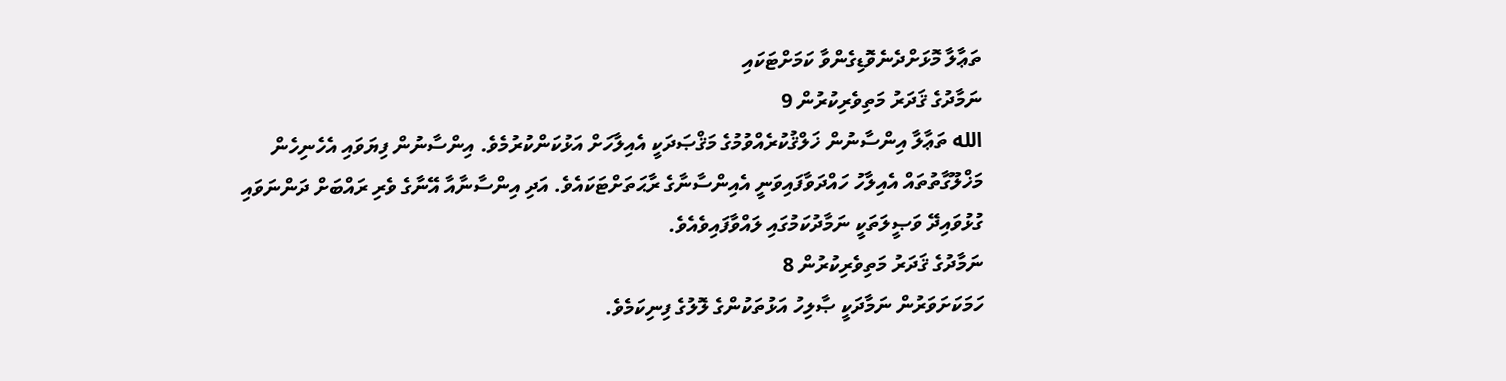ތަޢާލާ މޮޅަށްދެނެވޮޑިގެންވާ ކަމަށްޓަކައި
ނަމާދުގެ ޤަދަރު މަތިވެރިކުރުން 9
الله ތަޢާލާ އިންސާނުން ޚަލްޤުކުރެއްވުމުގެ މަޤްޞަދަކީ އެއިލާހަށް އަޅުކަންކުރުމެވެ. އިންސާނުން ފިޔަވައި އެހެނިހެން މަޚްލޫގާތުތައް އެއިލާހު ހައްދަވާފައިވަނީ އެއިންސާނާގެ ރާޙަތަށްޓަކައެވެ. އަދި އިންސާނާއާ އޭނާގެ ވެރި ރައްބަށް ދަންނަވައި ގުޅުވައިދޭ ވަޞީލަތަކީ ނަމާދުކަމުގައި ލައްވާފައިވެއެވެ.
ނަމާދުގެ ޤަދަރު މަތިވެރިކުރުން 8
ހަމަކަށަވަރުން ނަމާދަކީ ޞާލިހު އަޅުތަކުންގެ ލޮލުގެ ފިނިކަމެވެ.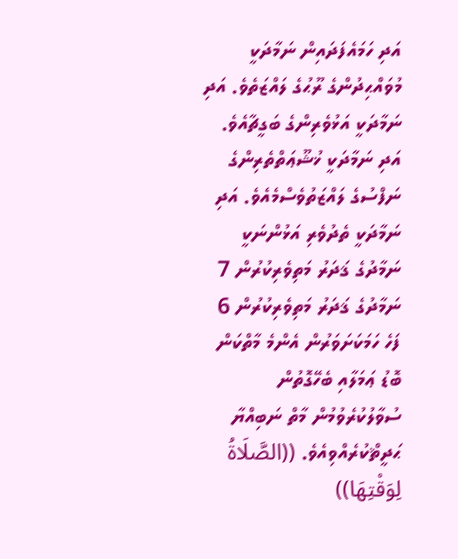އަދި ހަމައެފަދައިން ނަމާދަކީ މުވައްޙިދުންގެ ރޫޙުގެ ލައްޒަތެވެ. އަދި ނަމާދަކީ އަޅުވެރިންގެ ބަގީޗާއެވެ. އަދި ނަމާދަކީ ޚުޝޫޢަތްތެރިންގެ ނަފްސުގެ ލައްޒަތުވެސްމެއެވެ. އަދި ނަމާދަކީ ތެދުވެރި އަޅުންނަކީ
ނަމާދުގެ ޤަދަރު މަތިވެރިކުރުން 7
ނަމާދުގެ ޤަދަރު މަތިވެރިކުރުން 6
ފަހެ ހަމަކަށަވަރުން އެންމެ މާތްކަން ބޮޑު ޢަމަލާއި ބެހޭގޮތުން ސުވާލުކުރެވުމުން މާތް ނަބިއްޔާ ޙަދީޘްކުރެއްވިއެވެ. ((الصَّلَاةُ لِوَقْتِهَا))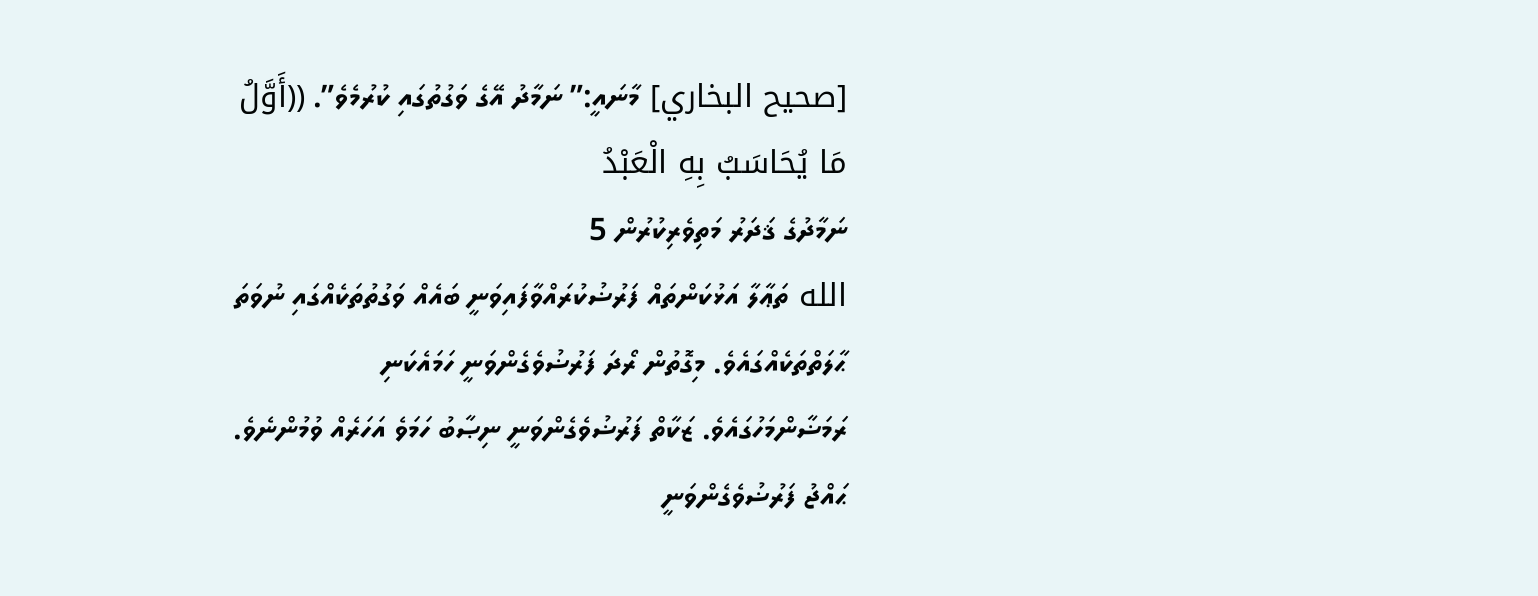[صحيح البخاري] މާނައީ:” ނަމާދު އޭގެ ވަގުތުގައި ކުރުމެވެ”. ((أَوَّلُ مَا يُحَاسَبُ بِهِ الْعَبْدُ
ނަމާދުގެ ޤަދަރު މަތިވެރިކުރުން 5
الله ތަޢާލާ އަޅުކަންތައް ފަރުޟުކުރައްވާފައިވަނީ ބައެއް ވަގުތުތަކެއްގައި ނުވަތަ ޙާލަތްތަކެއްގައެވެ. މިގޮތުން ރޯދަ ފަރުޟުވެގެންވަނީ ހަމައެކަނި ރަމަޟާންމަހުގައެވެ. ޒަކާތް ފަރުޟުވެގެންވަނީ ނިޞާބު ހަމަވެ އަހަރެއް ވުމުންނެވެ. ޙައްޖު ފަރުޟުވެގެންވަނީ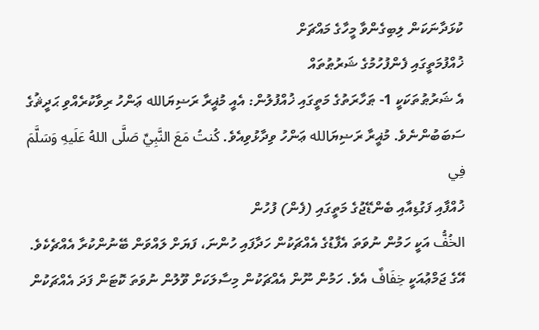ކުޅަދާނަކަން ލިބިގެންވާ މީހާގެ މައްޗަށް
ޚުއްފުމަތީގައި ފެންފުހުމުގެ ޝަރުޠުތައް
އެ ޝަރުޠުތަކަކީ 1- ޠަހާރަތުގެ މަތީގައި ޚުއްފުލުން: އެއީ މުޣީރާ ރަޟިޔަالله ޢަންހު ރިވާކުރެއްވި ޙަދީޘުގެ ސަބަބުންނެވެ. މުޣީރާ ރަޟިޔަالله ޢަންހު ވިދާޅުވިއެވެ. كُنتُ مَعَ النَّبِيِّ صَلَّى اللهُ عَلَيهِ وَسَلَّمَ فِي
ޚުއްފާއި ފަގުޑިއާއި ބެންޑޭޖުގެ މަތީގައި (ފެން) ފުހުން
الخُفُّ އަކީ ހަމުން ނުވަތަ އެފާޑުގެ އެއްޗަކުން ހަދާފައި ހުންނަ، ފަޔަށް ލައްވަން ބޭނުންކުރާ އެއްޗެކެވެ. އޭގެ ޖަމްޢުއަކީ خِفَافٌ އެވެ. ހަމުން ނޫން އެއްޗަކުން މިސާލަކަށް ވޫލުން ނުވަތަ ކޮޓަން ފަދަ އެއްޗަކުން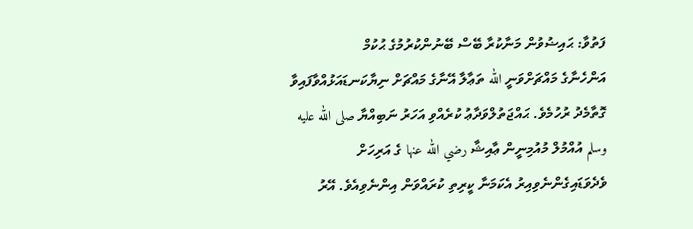ފަތުވާ: ޙައިޟުވުން މަނާކުރާ ބޭސް ބޭނުންކުރުމުގެ ޙުކުމް
އަންހެނާގެ މައްޗަށްވަނީ الله ތަޢާލާ އޭނާގެ މައްޗަށް ނިޔާކަނޑައަޅުއްވާފައިވާ ގޮތާމެދު ރުހުމެވެ. ޙައްޖަތުލްވަދާޢު ކުރެއްވި އަހަރު ނަބިއްޔާ صلى الله عليه وسلم އުއްމުލް މުއުމިނީން ޢާއިޝާ رضي الله عنها ގެ އަރިހަށް ވެދެވަޑައިގެންނެވިއިރު އެކަމަނާ ކީރިތި ކުރައްވަން އިންނެވިއެވެ. އޭރު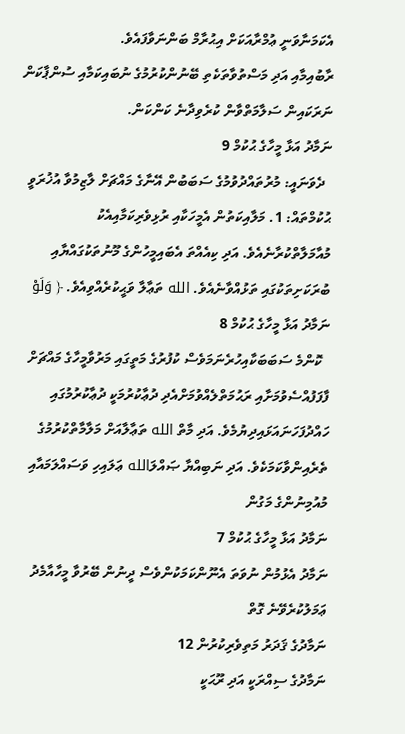އެކަމަނާވަނީ ޢުމްރާއަކަށް އިޙުރާމް ބަންނަވާފައެވެ.
ރާބުއިމާއި އަދި މަސްތުވާތަކެތި ބޭނުންކުރުމުގެ ނުބައިކަމާއި ސުންޕާކަން
ނަރަކައިން ސަލާމަތްވާން ކުރެވިދާނެ ކަންކަން.
ނަމާދު އަޅާ މީހާގެ ޙުކުމް 9
  ދެވަނައީ: މުރުތައްދުވުމުގެ ސަބަބުން އޭނާގެ މައްޗަށް ލާޒިމުވާ އުޚުރަވީ ޙުކުމްތައް: 1. މަލާއިކަތުން އެމީހަކާއި ރުޅިވެރިކަމާއިއެކު މުއާމަލާތްކުރާނެއެވެ. އަދި ކިއެއްތަ އެބައިމީހުންގެ މޫނުތަކުގައްޔާއި ބުރަކަށިތަކުގައި ތަޅުއްވާނެއެވެ. الله ތަޢާލާ ވަޙީކުރެއްވިއެވެ. ﴿ وَلَوْ
ނަމާދު އަޅާ މީހާގެ ޙުކުމް 8
  ކޮންމެ ސަބަބަކާއިހުރެނަމަވެސް ކުފުރުގެ މަތީގައި މަރުވާމީހާގެ މައްޗަށް ފާފަފުއްސެވުމަށާއި ރަޙުމަތްލެއްވުމަށްއެދި ދުޢާކުރުމަކީ ދުޢާކުރުމުގައި ހައްދުފަހަނައަޅައިދިޔުމެވެ. އަދި މާތް الله ތަޢާލާއަށް މަލާމާތްކުރުމުގެ ތެރެއިންވާކަމަކެވެ. އަދި ނަބިއްޔާ ޞައްލަالله ޢަލައިހި ވަސައްލަމައާއި މުއުމިނުންގެ މަގުން
ނަމާދު އަޅާ މީހާގެ ޙުކުމް 7
ނަމާދު އެޅުމުން ނުވަތަ އެނޫންކަމަކުންވެސް ދީނުން ބޭރުވާ މީހާއާމެދު ޢަމަލުކުރެވޭނެ ގޮތް
ނަމާދުގެ ޤަދަރު މަތިވެރިކުރުން 12
ނަމާދުގެ ސިއްރަކީ އަދި ރޫޙަކީ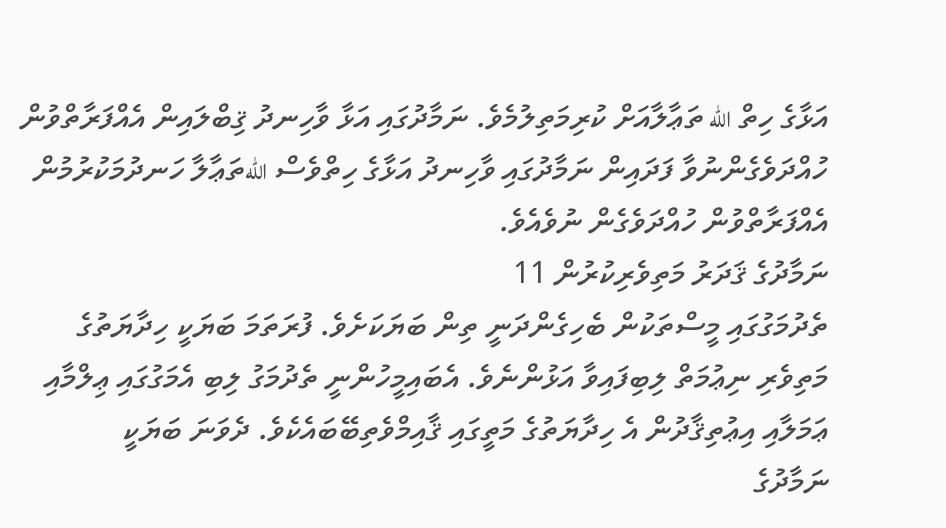އަޅާގެ ހިތް الله ތަޢާލާއަށް ކުރިމަތިލުމެވެ. ނަމާދުގައި އަޅާ ވާހިނދު ޤިބްލައިން އެއްފަރާތްވުން ހުއްދަވެގެންނުވާ ފަދައިން ނަމާދުގައި ވާހިނދު އަޅާގެ ހިތްވެސް اللهތަޢާލާ ހަނދުމަކުރުމުން އެއްފަރާތްވުން ހުއްދަވެގެން ނުވެއެވެ.
ނަމާދުގެ ޤަދަރު މަތިވެރިކުރުން 11
ތެދުމަގުގައި މީސްތަކުން ބެހިގެންދަނީ ތިން ބަޔަކަށެވެ. ފުރަތަމަ ބަޔަކީ ހިދާޔަތުގެ މަތިވެރި ނިޢުމަތް ލިބިފައިވާ އަޅުންނެވެ. އެބައިމީހުންނީ ތެދުމަގު ލިބި އެމަގުގައި ޢިލްމާއި ޢަމަލާއި އިޢުތިޤާދުން އެ ހިދާޔަތުގެ މަތީގައި ޤާއިމްވެތިބޭބައެކެވެ. ދެވަނަ ބަޔަކީ
ނަމާދުގެ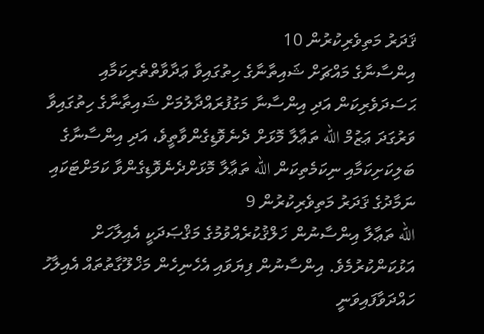ޤަދަރު މަތިވެރިކުރުން 10
އިންސާނާގެ މައްޗަށް ޝައިތާނާގެ ހިތުގައިވާ ޢަދާވާތްތެރިކަމާއި ޙަސަދަވެރިކަން އަދި އިންސާނާ މަގުފުރައްދާލުމަށް ޝައިތާނާގެ ހިތުގައިވާ ވަރުގަދަ ޢަޒުމް الله ތަޢާލާ މޮޅަށް ދެނެވޮޑިގެންވާތީވެ، އަދި އިންސާނާގެ ބަލިކަށިކަމާއި ނިކަމެތިކަން الله ތަޢާލާ މޮޅަށްދެނެވޮޑިގެންވާ ކަމަށްޓަކައި
ނަމާދުގެ ޤަދަރު މަތިވެރިކުރުން 9
الله ތަޢާލާ އިންސާނުން ޚަލްޤުކުރެއްވުމުގެ މަޤްޞަދަކީ އެއިލާހަށް އަޅުކަންކުރުމެވެ. އިންސާނުން ފިޔަވައި އެހެނިހެން މަޚްލޫގާތުތައް އެއިލާހު ހައްދަވާފައިވަނީ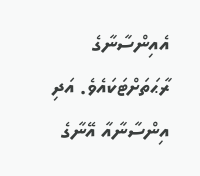އެއިންސާނާގެ ރާޙަތަށްޓަކައެވެ. އަދި އިންސާނާއާ އޭނާގެ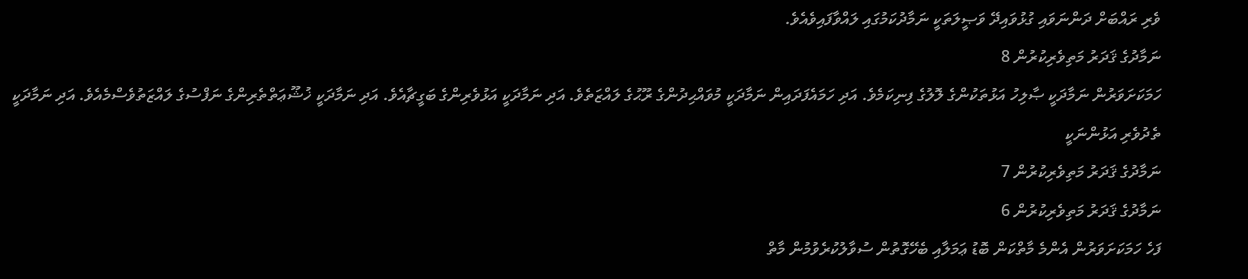ވެރި ރައްބަށް ދަންނަވައި ގުޅުވައިދޭ ވަޞީލަތަކީ ނަމާދުކަމުގައި ލައްވާފައިވެއެވެ.
ނަމާދުގެ ޤަދަރު މަތިވެރިކުރުން 8
ހަމަކަށަވަރުން ނަމާދަކީ ޞާލިހު އަޅުތަކުންގެ ލޮލުގެ ފިނިކަމެވެ. އަދި ހަމައެފަދައިން ނަމާދަކީ މުވައްޙިދުންގެ ރޫޙުގެ ލައްޒަތެވެ. އަދި ނަމާދަކީ އަޅުވެރިންގެ ބަގީޗާއެވެ. އަދި ނަމާދަކީ ޚުޝޫޢަތްތެރިންގެ ނަފްސުގެ ލައްޒަތުވެސްމެއެވެ. އަދި ނަމާދަކީ ތެދުވެރި އަޅުންނަކީ
ނަމާދުގެ ޤަދަރު މަތިވެރިކުރުން 7
ނަމާދުގެ ޤަދަރު މަތިވެރިކުރުން 6
ފަހެ ހަމަކަށަވަރުން އެންމެ މާތްކަން ބޮޑު ޢަމަލާއި ބެހޭގޮތުން ސުވާލުކުރެވުމުން މާތް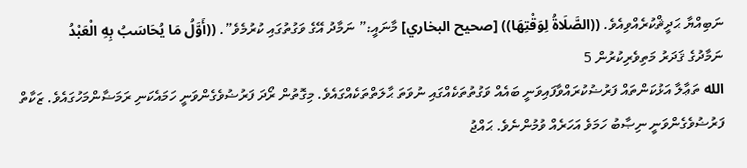ނަބިއްޔާ ޙަދީޘްކުރެއްވިއެވެ. ((الصَّلَاةُ لِوَقْتِهَا)) [صحيح البخاري] މާނައީ:” ނަމާދު އޭގެ ވަގުތުގައި ކުރުމެވެ”. ((أَوَّلُ مَا يُحَاسَبُ بِهِ الْعَبْدُ
ނަމާދުގެ ޤަދަރު މަތިވެރިކުރުން 5
الله ތަޢާލާ އަޅުކަންތައް ފަރުޟުކުރައްވާފައިވަނީ ބައެއް ވަގުތުތަކެއްގައި ނުވަތަ ޙާލަތްތަކެއްގައެވެ. މިގޮތުން ރޯދަ ފަރުޟުވެގެންވަނީ ހަމައެކަނި ރަމަޟާންމަހުގައެވެ. ޒަކާތް ފަރުޟުވެގެންވަނީ ނިޞާބު ހަމަވެ އަހަރެއް ވުމުންނެވެ. ޙައްޖު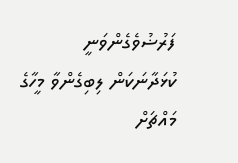ފަރުޟުވެގެންވަނީ ކުޅަދާނަކަން ލިބިގެންވާ މީހާގެ މައްޗަށް